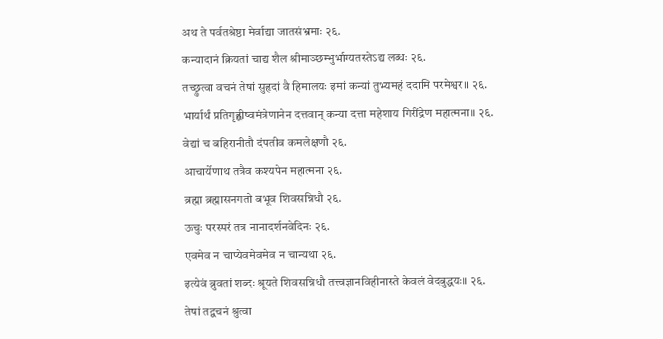अथ ते पर्वतश्रेष्ठा मेर्वाद्या जातसंभ्रमाः २६.
कन्यादानं क्रियतां चाद्य शैल श्रीमाञ्छम्भुर्भाग्यतस्तेऽद्य लब्धः २६.
तच्छ्रुत्वा वचनं तेषां सुहृदां वै हिमालयः इमां कन्यां तुभ्यमहं ददामि परमेश्वर॥ २६.
भार्यार्थं प्रतिगृह्णीष्वमंत्रेणानेन दत्तवान् कन्या दत्ता महेशाय गिरींद्रेण महात्मना॥ २६.
वेद्यां च बहिरानीतौ दंपतीव कमलेक्षणौ २६.
आचार्येणाथ तत्रैव कश्यपेन महात्मना २६.
ब्रह्मा ब्रह्मासनगतो बभूव शिवसन्निधौ २६.
ऊचुः परस्परं तत्र नानादर्शनवेदिनः २६.
एवमेव न चाप्येवमेवमेव न चान्यथा २६.
इत्येवं ब्रुवतां शब्दः श्रूयते शिवसन्निधौ तत्त्वज्ञानविहीनास्ते केवलं वेदबुद्धयः॥ २६.
तेषां तद्वचनं श्रुत्वा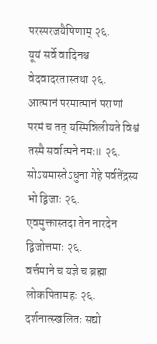परस्परजयैषिणाम् २६.
यूयं सर्वे वादिनश्च वेदवादरतास्तथा २६.
आत्मानं परमात्मानं पराणां परमं च तत् यस्मिन्निलीयते विश्वं तस्मै सर्वात्मने नमः॥ २६.
सोऽयमास्तेऽधुना गेहे पर्वतेंद्रस्य भो द्विजाः २६.
एवमुक्तास्तदा तेन नारदेन द्विजोत्तमाः २६.
वर्त्तमाने च यज्ञे च ब्रह्मा लोकपितामहः २६.
दर्शनात्स्खलितः सद्यो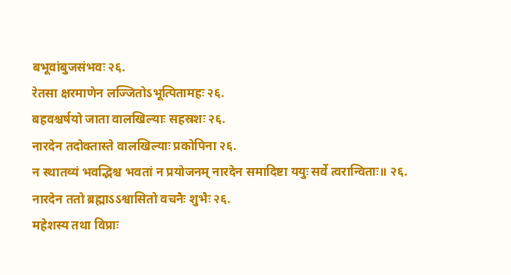बभूवांबुजसंभवः २६.
रेतसा क्षरमाणेन लज्जितोऽभूत्पितामहः २६.
बहवश्चर्षयो जाता वालखिल्याः सहस्रशः २६.
नारदेन तदोक्तास्ते वालखिल्याः प्रकोपिना २६.
न स्थातव्यं भवद्भिश्च भवतां न प्रयोजनम् नारदेन समादिष्टा ययुः सर्वे त्वरान्विताः॥ २६.
नारदेन ततो ब्रह्माऽऽश्वासितो वचनैः शुभैः २६.
महेशस्य तथा विप्राः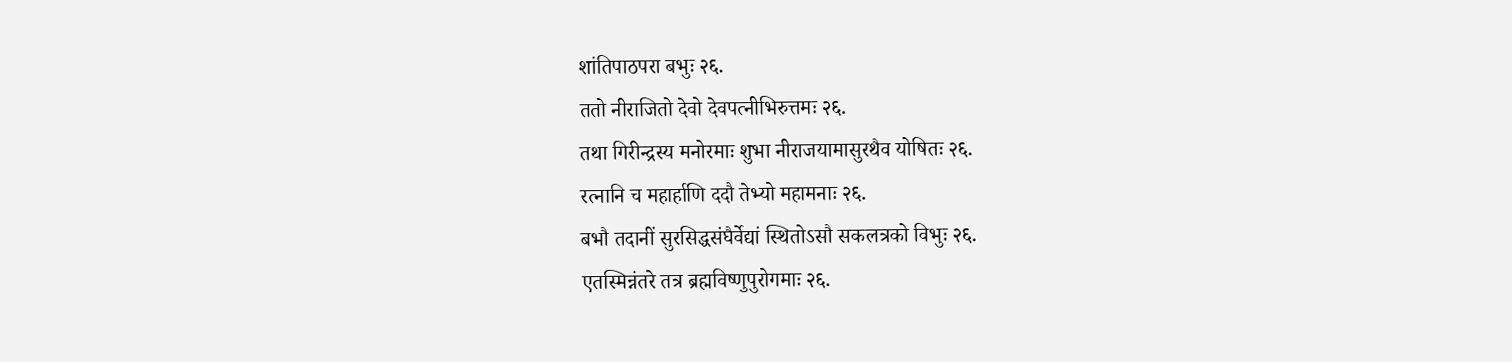शांतिपाठपरा बभुः २६.
ततो नीराजितो देवो देवपत्नीभिरुत्तमः २६.
तथा गिरीन्द्रस्य मनोरमाः शुभा नीराजयामासुरथैव योषितः २६.
रत्नानि च महार्हाणि ददौ तेभ्यो महामनाः २६.
बभौ तदानीं सुरसिद्धसंघैर्वेद्यां स्थितोऽसौ सकलत्रको विभुः २६.
एतस्मिन्नंतरे तत्र ब्रह्मविष्णुपुरोगमाः २६.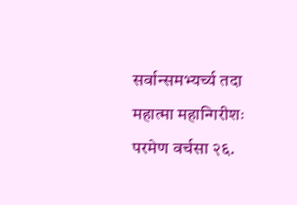सर्वान्समभ्यर्च्य तदा महात्मा महान्गिरीशः परमेण वर्चसा २६.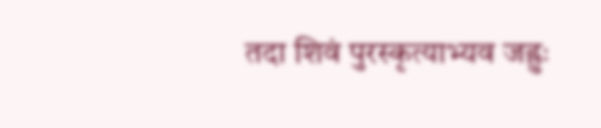तदा शिवं पुरस्कृत्याभ्यव जह्रुः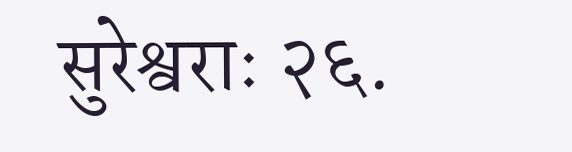सुरेश्वराः २६.